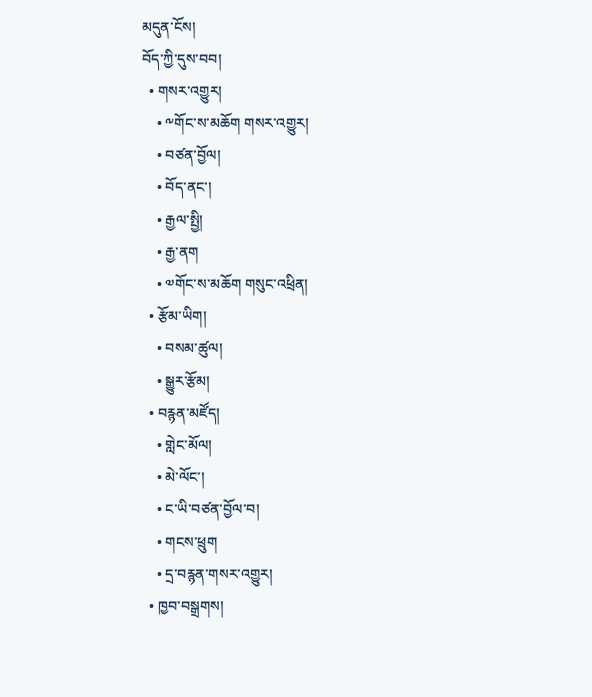མདུན་ངོས།
བོད་ཀྱི་དུས་བབ།
  • གསར་འགྱུར།
    • ༸གོང་ས་མཆོག གསར་འགྱུར།
    • བཙན་བྱོལ།
    • བོད་ནང་།
    • རྒྱལ་སྤྱི།
    • རྒྱ་ནག
    • ༧གོང་ས་མཆོག གསུང་འཕྲིན།
  • རྩོམ་ཡིག།
    • བསམ་ཚུལ།
    • སྒྱུར་རྩོམ།
  • བརྙན་མཛོད།
    • གླེང་མོལ།
    • མེ་ལོང་།
    • ང་ཡི་བཙན་བྱོལ་བ།
    • གངས་ཕྲུག
    • དྲ་བརྙན་གསར་འགྱུར།
  • ཁྱབ་བསྒྲགས།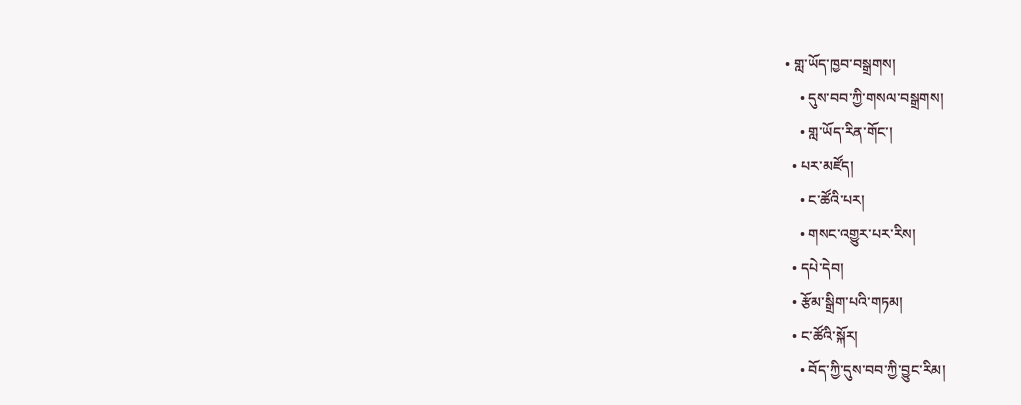• གླ་ཡོད་ཁྱབ་བསྒྲགས།
    • དུས་བབ་ཀྱི་གསལ་བསྒྲགས།
    • གླ་ཡོད་རིན་གོང་།
  • པར་མཛོད།
    • ང་ཚོའི་པར།
    • གསང་འགྱུར་པར་རིས།
  • དཔེ་དེབ།
  • རྩོམ་སྒྲིག་པའི་གཏམ།
  • ང་ཚོའི་སྐོར།
    • བོད་ཀྱི་དུས་བབ་ཀྱི་བྱུང་རིམ།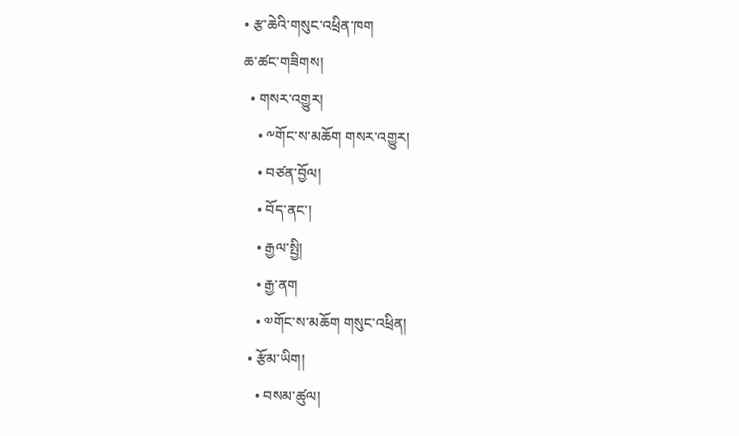• རྩ་ཆེའི་གསུང་འཕྲིན་ཁག
ཆ་ཚང་གཟིགས།
  • གསར་འགྱུར།
    • ༸གོང་ས་མཆོག གསར་འགྱུར།
    • བཙན་བྱོལ།
    • བོད་ནང་།
    • རྒྱལ་སྤྱི།
    • རྒྱ་ནག
    • ༧གོང་ས་མཆོག གསུང་འཕྲིན།
  • རྩོམ་ཡིག།
    • བསམ་ཚུལ།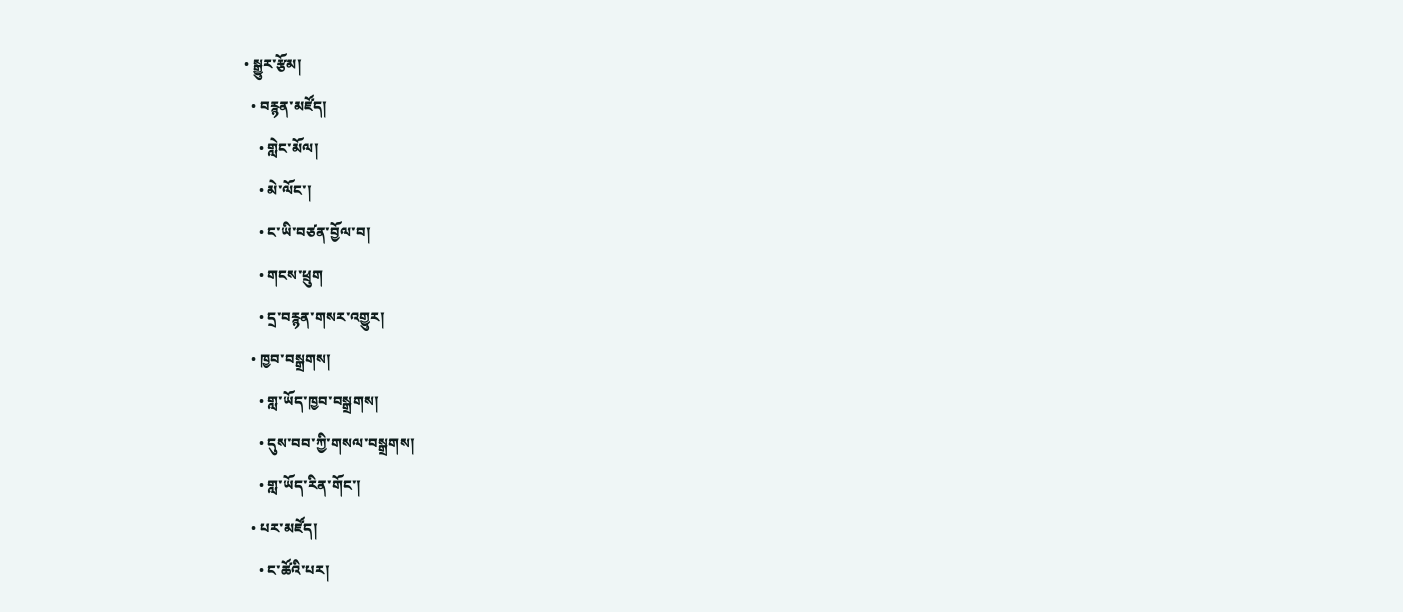• སྒྱུར་རྩོམ།
  • བརྙན་མཛོད།
    • གླེང་མོལ།
    • མེ་ལོང་།
    • ང་ཡི་བཙན་བྱོལ་བ།
    • གངས་ཕྲུག
    • དྲ་བརྙན་གསར་འགྱུར།
  • ཁྱབ་བསྒྲགས།
    • གླ་ཡོད་ཁྱབ་བསྒྲགས།
    • དུས་བབ་ཀྱི་གསལ་བསྒྲགས།
    • གླ་ཡོད་རིན་གོང་།
  • པར་མཛོད།
    • ང་ཚོའི་པར།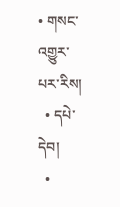• གསང་འགྱུར་པར་རིས།
  • དཔེ་དེབ།
  •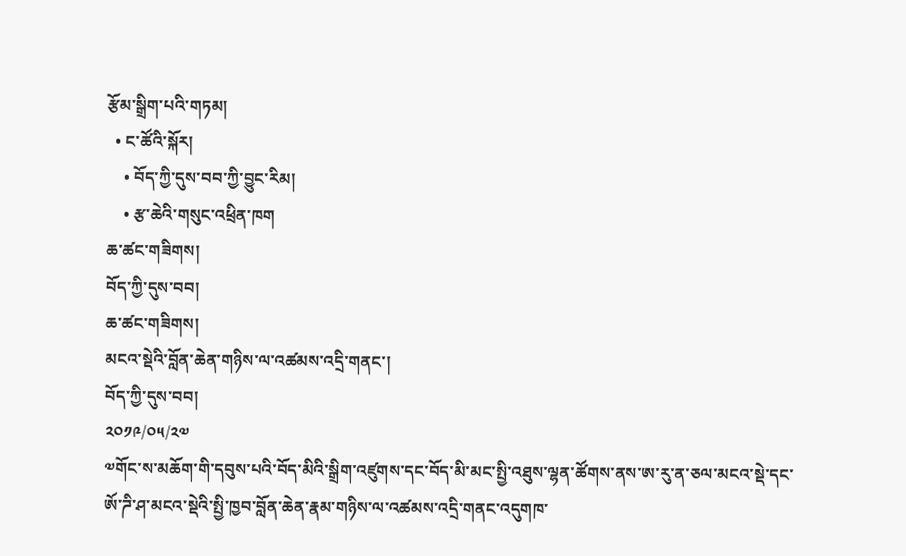རྩོམ་སྒྲིག་པའི་གཏམ།
  • ང་ཚོའི་སྐོར།
    • བོད་ཀྱི་དུས་བབ་ཀྱི་བྱུང་རིམ།
    • རྩ་ཆེའི་གསུང་འཕྲིན་ཁག
ཆ་ཚང་གཟིགས།
བོད་ཀྱི་དུས་བབ།
ཆ་ཚང་གཟིགས།
མངའ་སྡེའི་བློན་ཆེན་གཉིས་ལ་འཚམས་འདྲི་གནང་།
བོད་ཀྱི་དུས་བབ།
༢༠༡༩/༠༥/༢༧
༧གོང་ས་མཆོག་གི་དབུས་པའི་བོད་མིའི་སྒྲིག་འཛུགས་དང་བོད་མི་མང་སྤྱི་འཐུས་ལྷན་ཚོགས་ནས་ཨ་རུ་ན་ཅལ་མངའ་སྡེ་དང་ཨོ་ཌི་ཤ་མངའ་སྡེའི་སྤྱི་ཁྱབ་བློན་ཆེན་རྣམ་གཉིས་ལ་འཚམས་འདྲི་གནང་འདུགཁ་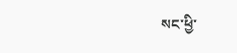སང་ཕྱི་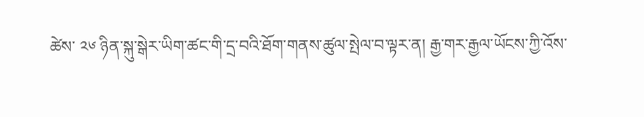ཚེས་ ༢༦ ཉིན་སྐུ་སྒེར་ཡིག་ཚང་གི་དྲ་བའི་ཐོག་གནས་ཚུལ་སྤེལ་བ་ལྟར་ན། རྒྱ་གར་རྒྱལ་ཡོངས་ཀྱི་འོས་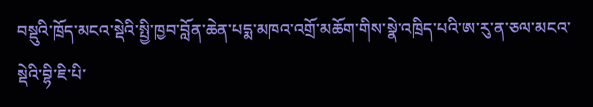བསྡུའི་ཁྲོད་མངའ་སྡེའི་སྤྱི་ཁྱབ་བློན་ཆེན་པདྨ་མཁའ་འགྲོ་མཆོག་གིས་སྣེ་འཁྲིད་པའི་ཨ་རུ་ན་ཅལ་མངའ་སྡེའི་བྷི་ཇི་པི་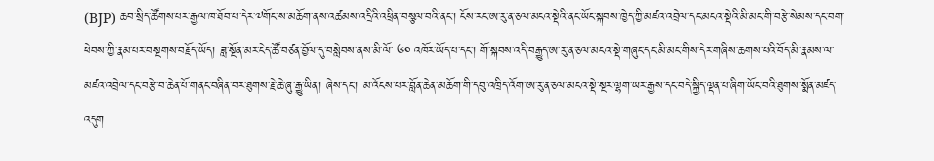(BJP) ཆབ་སྲིད་ཚོགས་པར་རྒྱལ་ཁ་ཐོབ་པ་དེར་༧གོང་ས་མཆོག་ནས་འཚམས་འདྲིའི་འཕྲིན་བསྩལ་བའི་ནང་། ངོས་རང་ཨ་རུ་ན་ཅལ་མངའ་སྡེའི་ནང་ཡོང་སྐབས་ཁྱེད་ཀྱི་མཛའ་འབྲེལ་དང་མངའ་སྡེའི་མི་མང་གི་བརྩེ་སེམས་དང་བག་ཕེབས་ཀྱི་རྣམ་པར་བསྔགས་བརྗོད་ཡོད། ཟླ་སྔོན་མར་ངེད་ཚོ་བཙན་བྱོལ་དུ་བསླེབས་ནས་མི་ལོ་ ༦༠ འཁོར་ཡོད་པ་དང་། གོ་སྐབས་འདི་བརྒྱུད་ཨ་རུ་ན་ཅལ་མངའ་སྡེ་གཞུང་དང་མི་མང་གིས་དེར་གཞིས་ཆགས་པའི་བོད་མི་རྣམས་ལ་མཛའ་འབྲེལ་དང་བརྩེ་བ་ཆེན་པོ་གནང་བཞིན་བར་ཐུགས་རྗེ་ཆེ་ཞུ་རྒྱུ་ཡིན། ཞེས་དང་། མ་འོངས་པར་བློན་ཆེན་མཆོག་གི་དབུ་འཁྲིད་འོག་ཨ་རུ་ན་ཅལ་མངའ་སྡེ་སྔར་ལྷག་ཡར་རྒྱས་དང་བདེ་སྐྱིད་ལྡན་པ་ཞིག་ཡོང་བའི་ཐུགས་སྨོན་མཛད་འདུག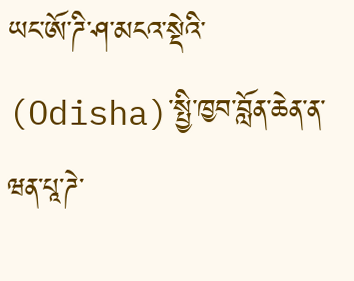ཡང་ཨོ་ཌི་ཤ་མངའ་སྡེའི་ (Odisha)་སྤྱི་ཁྱབ་བློན་ཆེན་ན་ཝན་པཱ་ཌེ་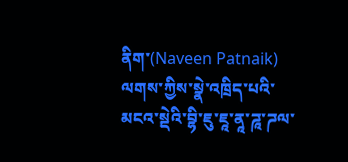ནིག་(Naveen Patnaik) ལགས་ཀྱིས་སྣེ་འཁྲིད་པའི་མངའ་སྡེའི་བྷི་ཇུ་ཇཱ་ནཱ་ཌཱ་ཌལ་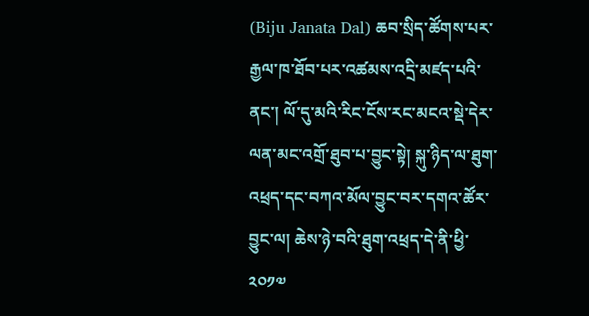(Biju Janata Dal) ཆབ་སྲིད་ཚོགས་པར་རྒྱལ་ཁ་ཐོབ་པར་འཚམས་འདྲི་མཛད་པའི་ནང་། ལོ་དུ་མའི་རིང་ངོས་རང་མངའ་སྡེ་དེར་ལན་མང་འགྲོ་ཐུབ་པ་བྱུང་སྟེ། སྐུ་ཉིད་ལ་ཐུག་འཕྲད་དང་བཀའ་མོལ་བྱུང་བར་དགའ་ཚོར་བྱུང་ལ། ཆེས་ཉེ་བའི་ཐུག་འཕྲད་དེ་ནི་ཕྱི་ ༢༠༡༧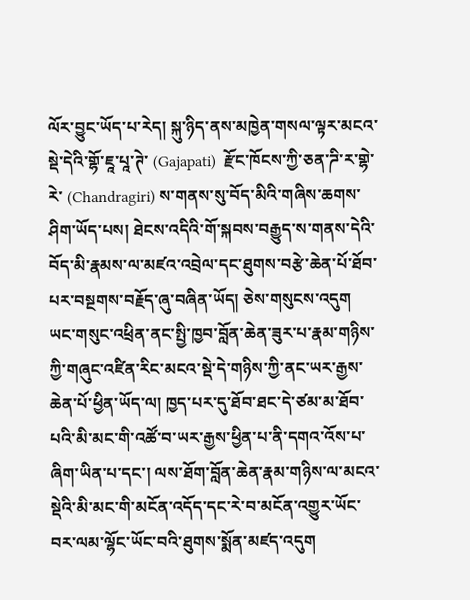ལོར་བྱུང་ཡོད་པ་རེད། སྐུ་ཉིད་ནས་མཁྱེན་གསལ་ལྟར་མངའ་སྡེ་དེའི་གྷོ་ཇཱ་པཱ་ཊེ་ (Gajapati)  རྫོང་ཁོངས་ཀྱི་ཅན་ཌི་ར་གྷེ་རེ་ (Chandragiri) ས་གནས་སུ་བོད་མིའི་གཞིས་ཆགས་ཤིག་ཡོད་པས། ཐེངས་འདིའི་གོ་སྐབས་བརྒྱུད་ས་གནས་དེའི་བོད་མི་རྣམས་ལ་མཛའ་འབྲེལ་དང་ཐུགས་བརྩེ་ཆེན་པོ་ཐོབ་པར་བསྔགས་བརྗོད་ཞུ་བཞིན་ཡོད། ཅེས་གསུངས་འདུག
ཡང་གསུང་འཕྲིན་ནང་སྤྱི་ཁྱབ་བློན་ཆེན་ཟུར་པ་རྣམ་གཉིས་ཀྱི་གཞུང་འཛིན་རིང་མངའ་སྡེ་དེ་གཉིས་ཀྱི་ནང་ཡར་རྒྱས་ཆེན་པོ་ཕྱིན་ཡོད་ལ། ཁྱད་པར་དུ་ཐོབ་ཐང་དེ་ཙམ་མ་ཐོབ་པའི་མི་མང་གི་འཚོ་བ་ཡར་རྒྱས་ཕྱིན་པ་ནི་དགའ་འོས་པ་ཞིག་ཡིན་པ་དང་། ལས་ཐོག་བློན་ཆེན་རྣམ་གཉིས་ལ་མངའ་སྡེའི་མི་མང་གི་མངོན་འདོད་དང་རེ་བ་མངོན་འགྱུར་ཡོང་བར་ལམ་ལྷོང་ཡོང་བའི་ཐུགས་སྨོན་མཛད་འདུག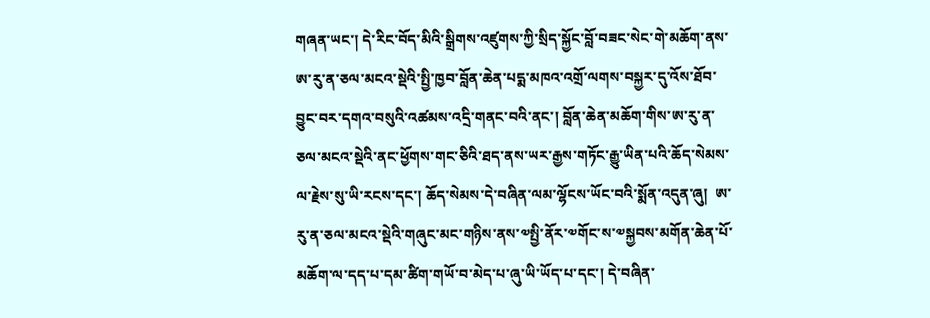གཞན་ཡང་། དེ་རིང་བོད་མིའི་སྒྲིགས་འཛུགས་ཀྱི་སྲིད་སྐྱོང་བློ་བཟང་སེང་གེ་མཆོག་ནས་ཨ་རུ་ན་ཅལ་མངའ་སྡེའི་སྤྱི་ཁྱབ་བློན་ཆེན་པདྨ་མཁའ་འགྲོ་ལགས་བསྐྱར་དུ་འོས་ཐོབ་བྱུང་བར་དགའ་བསུའི་འཚམས་འདྲི་གནང་བའི་ནང་། བློན་ཆེན་མཆོག་གིས་ཨ་རུ་ན་ཅལ་མངའ་སྡེའི་ནང་ཕྱོགས་གང་ཅིའི་ཐད་ནས་ཡར་རྒྱས་གཏོང་རྒྱུ་ཡིན་པའི་ཆོད་སེམས་ལ་རྗེས་སུ་ཡི་རངས་དང་། ཆོད་སེམས་དེ་བཞིན་ལམ་ལྷོངས་ཡོང་བའི་སྨོན་འདུན་ཞུ།  ཨ་རུ་ན་ཅལ་མངའ་སྡེའི་གཞུང་མང་གཉིས་ནས་༧སྤྱི་ནོར་༧གོང་ས་༧སྐྱབས་མགོན་ཆེན་པོ་མཆོག་ལ་དད་པ་དམ་ཚིག་གཡོ་བ་མེད་པ་ཞུ་ཡི་ཡོད་པ་དང་། དེ་བཞིན་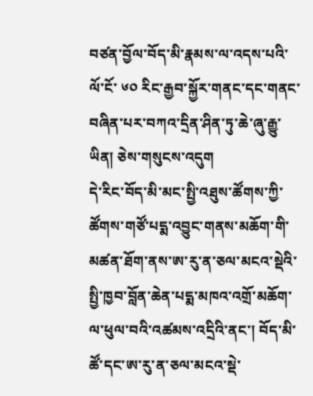བཙན་བྱོལ་བོད་མི་རྣམས་ལ་འདས་པའི་ལོ་ངོ་ ༦༠ རིང་རྒྱབ་སྐྱོར་གནང་དང་གནང་བཞིན་པར་བཀའ་དྲིན་ཤིན་ཏུ་ཆེ་ཞུ་རྒྱུ་ཡིན། ཅེས་གསུངས་འདུག
དེ་རིང་བོད་མི་མང་སྤྱི་འཐུས་ཚོགས་ཀྱི་ཚོགས་གཙོ་པདྨ་འབྱུང་གནས་མཆོག་གི་མཚན་ཐོག་ནས་ཨ་རུ་ན་ཅལ་མངའ་སྡེའི་སྤྱི་ཁྱབ་བློན་ཆེན་པདྨ་མཁའ་འགྲོ་མཆོག་ལ་ཕུལ་བའི་འཚམས་འདྲིའི་ནང་། བོད་མི་ཚོ་དང་ཨ་རུ་ན་ཅལ་མངའ་སྡེ་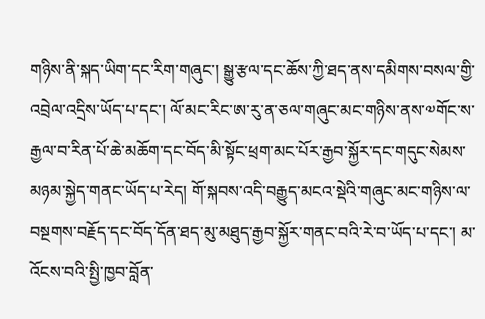གཉིས་ནི་སྐད་ཡིག་དང་རིག་གཞུང་། སྒྱུ་རྩལ་དང་ཆོས་ཀྱི་ཐད་ནས་དམིགས་བསལ་གྱི་འབྲེལ་འདྲིས་ཡོད་པ་དང་། ལོ་མང་རིང་ཨ་རུ་ན་ཅལ་གཞུང་མང་གཉིས་ནས་༧གོང་ས་རྒྱལ་བ་རིན་པོ་ཆེ་མཆོག་དང་བོད་མི་སྟོང་ཕྲག་མང་པོར་རྒྱབ་སྐྱོར་དང་གདུང་སེམས་མཉམ་སྐྱེད་གནང་ཡོད་པ་རེད། གོ་སྐབས་འདི་བརྒྱུད་མངའ་སྡེའི་གཞུང་མང་གཉིས་ལ་བསྔགས་བརྗོད་དང་བོད་དོན་ཐད་མུ་མཐུད་རྒྱབ་སྐྱོར་གནང་བའི་རེ་བ་ཡོད་པ་དང་། མ་འོངས་བའི་སྤྱི་ཁྱབ་བློན་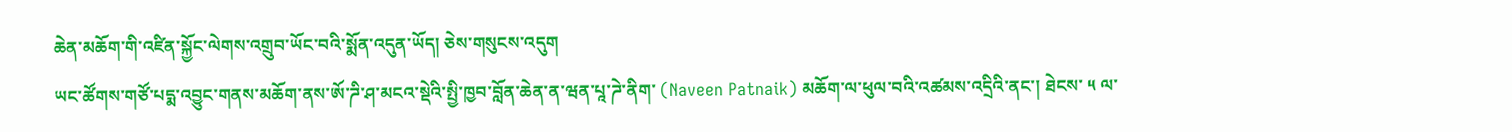ཆེན་མཆོག་གི་འཛིན་སྐྱོང་ལེགས་འགྲུབ་ཡོང་བའི་སྨོན་འདུན་ཡོད། ཅེས་གསུངས་འདུག
ཡང་ཚོགས་གཙོ་པདྨ་འབྱུང་གནས་མཆོག་ནས་ཨོ་ཌི་ཤ་མངའ་སྡེའི་སྤྱི་ཁྱབ་བློན་ཆེན་ན་ཝན་པཱ་ཌེ་ནིག་ (Naveen Patnaik) མཆོག་ལ་ཕུལ་བའི་འཚམས་འདྲིའི་ནང་། ཐེངས་ ༥ ལ་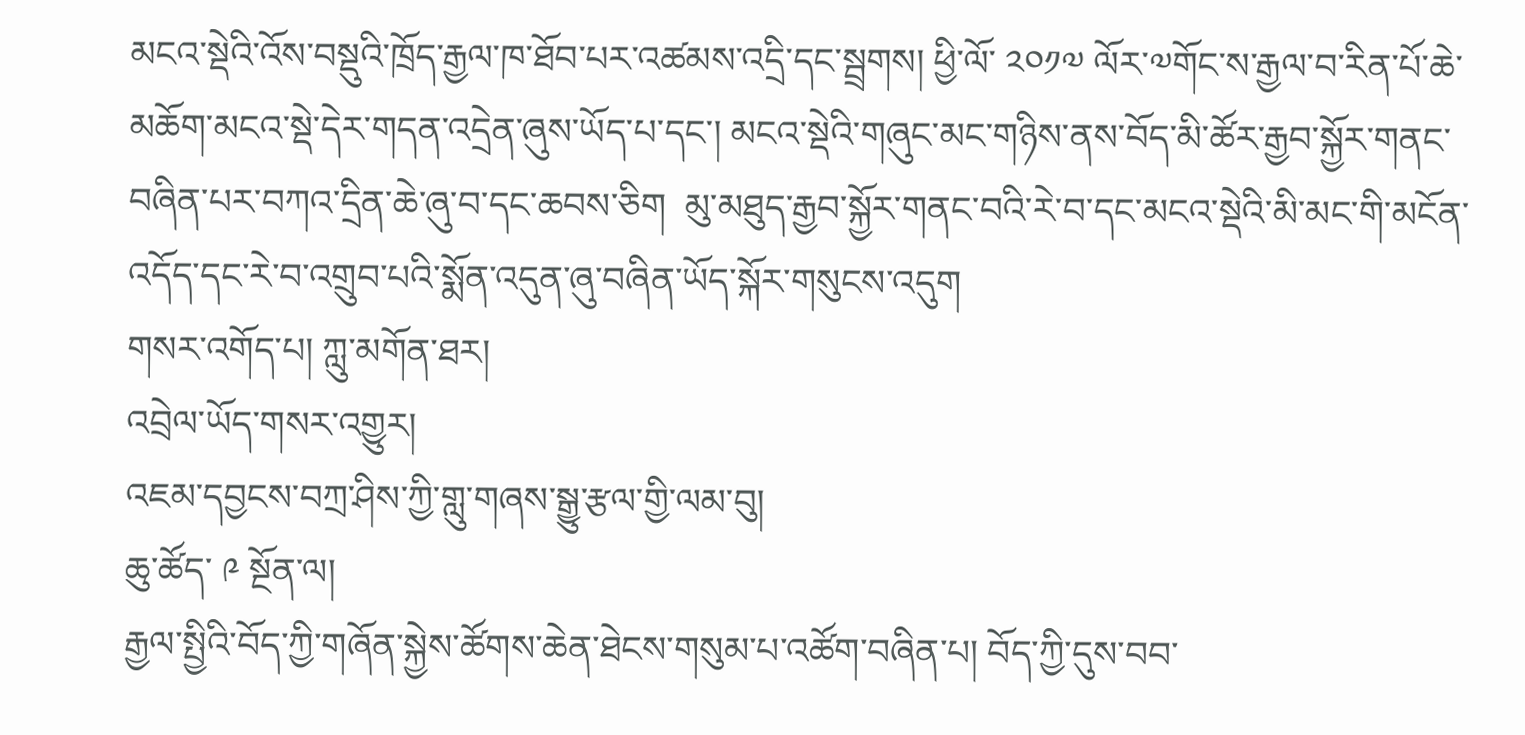མངའ་སྡེའི་འོས་བསྡུའི་ཁྲོད་རྒྱལ་ཁ་ཐོབ་པར་འཚམས་འདྲི་དང་སྦྲགས། ཕྱི་ལོ་ ༢༠༡༧ ལོར་༧གོང་ས་རྒྱལ་བ་རིན་པོ་ཆེ་མཆོག་མངའ་སྡེ་དེར་གདན་འདྲེན་ཞུས་ཡོད་པ་དང་། མངའ་སྡེའི་གཞུང་མང་གཉིས་ནས་བོད་མི་ཚོར་རྒྱབ་སྐྱོར་གནང་བཞིན་པར་བཀའ་དྲིན་ཆེ་ཞུ་བ་དང་ཆབས་ཅིག  མུ་མཐུད་རྒྱབ་སྐྱོར་གནང་བའི་རེ་བ་དང་མངའ་སྡེའི་མི་མང་གི་མངོན་འདོད་དང་རེ་བ་འགྲུབ་པའི་སྨོན་འདུན་ཞུ་བཞིན་ཡོད་སྐོར་གསུངས་འདུག
གསར་འགོད་པ། ཀླུ་མགོན་ཐར།
འབྲེལ་ཡོད་གསར་འགྱུར།
འཇམ་དབྱངས་བཀྲ་ཤིས་ཀྱི་གླུ་གཞས་སྒྱུ་རྩལ་གྱི་ལམ་བུ།
ཆུ་ཚོད་ ༩ སྔོན་ལ།
རྒྱལ་སྤྱིའི་བོད་ཀྱི་གཞོན་སྐྱེས་ཚོགས་ཆེན་ཐེངས་གསུམ་པ་འཚོག་བཞིན་པ། བོད་ཀྱི་དུས་བབ་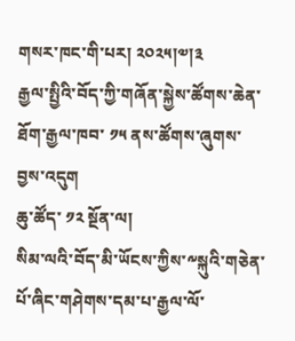གསར་ཁང་གི་པར། ༢༠༢༥།༧།༣
རྒྱལ་སྤྱིའི་བོད་ཀྱི་གཞོན་སྐྱེས་ཚོགས་ཆེན་ཐོག་རྒྱལ་ཁབ་ ༡༥ ནས་ཚོགས་ཞུགས་བྱས་འདུག
ཆུ་ཚོད་ ༡༢ སྔོན་ལ།
སིམ་ལའི་བོད་མི་ཡོངས་ཀྱིས་༸སྐུའི་གཅེན་པོ་ཞིང་གཤེགས་དམ་པ་རྒྱལ་ལོ་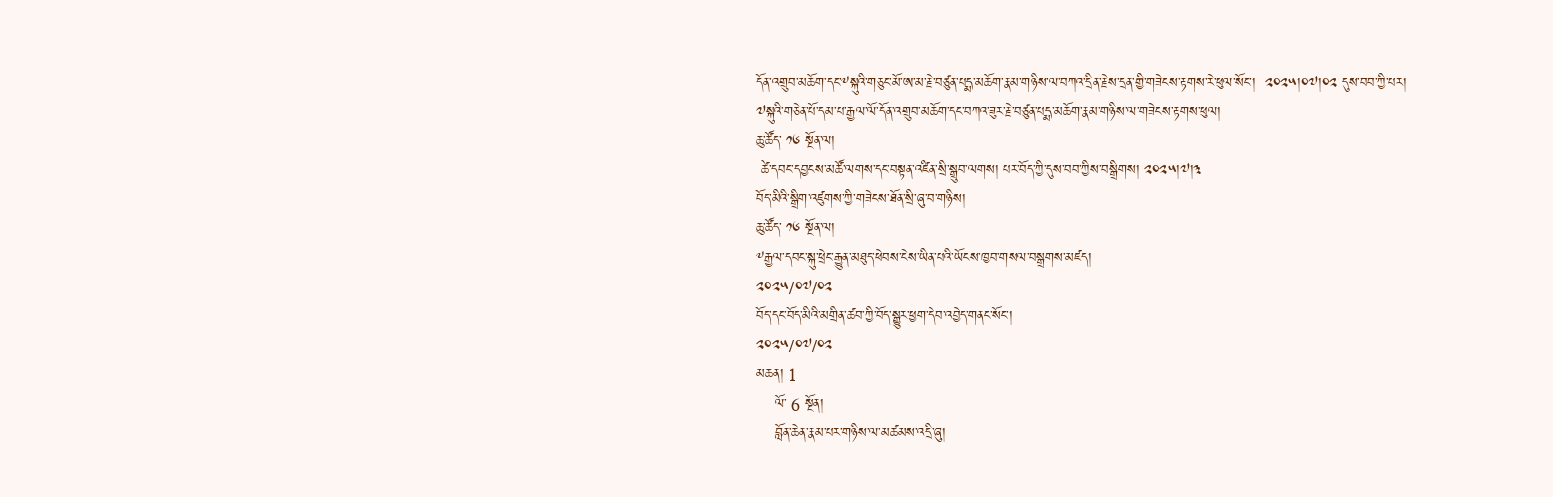དོན་འགྲུབ་མཆོག་དང་༸སྐུའི་གཅུང་མོ་ཨ་མ་རྗེ་བཙུན་པདྨ་མཆོག་རྣམ་གཉིས་ལ་བཀའ་དྲིན་རྗེས་དྲན་གྱི་གཟེངས་རྟགས་རེ་ཕུལ་སོང་།  ༢༠༢༥།༠༧།༠༢ དུས་བབ་ཀྱི་པར།
༧སྐུའི་གཅེན་པོ་དམ་པ་རྒྱལ་ལོ་དོན་འགྲུབ་མཆོག་དང་བཀའ་ཟུར་རྗེ་བཙུན་པདྨ་མཆོག་རྣམ་གཉིས་ལ་གཟེངས་རྟགས་ཕུལ།
ཆུ་ཚོད་ ༡༦ སྔོན་ལ།
 ཚེ་དབང་དབྱངས་མཚོ་ལགས་དང་བསྟན་འཛིན་སྲི་སྒྲུབ་ལགས། པར་བོད་ཀྱི་དུས་བབ་ཀྱིས་བསྒྲིགས། ༢༠༢༥།༧།༣
བོད་མིའི་སྒྲིག་འཛུགས་ཀྱི་གཟེངས་ཐོན་སྲི་ཞུ་བ་གཉིས།
ཆུ་ཚོད་ ༡༦ སྔོན་ལ།
༸རྒྱལ་དབང་སྐུ་ཕྲེང་རྒྱུན་མཐུད་ཕེབས་ངེས་ཡིན་པའི་ཡོངས་ཁྱབ་གསལ་བསྒྲགས་མཛད།
༢༠༢༥/༠༧/༠༢
བོད་དང་བོད་མིའི་མགྲིན་ཚབ་ཀྱི་བོད་སྒྱུར་ཕྱག་དེབ་འབྱེད་གནང་སོང་།
༢༠༢༥/༠༧/༠༢
མཆན། 1
    ལོ་ 6 སྔོན།
    བློན་ཆེན་རྣམ་པར་གཉིས་ལ་མཚམས་འདྲི་ཞུ།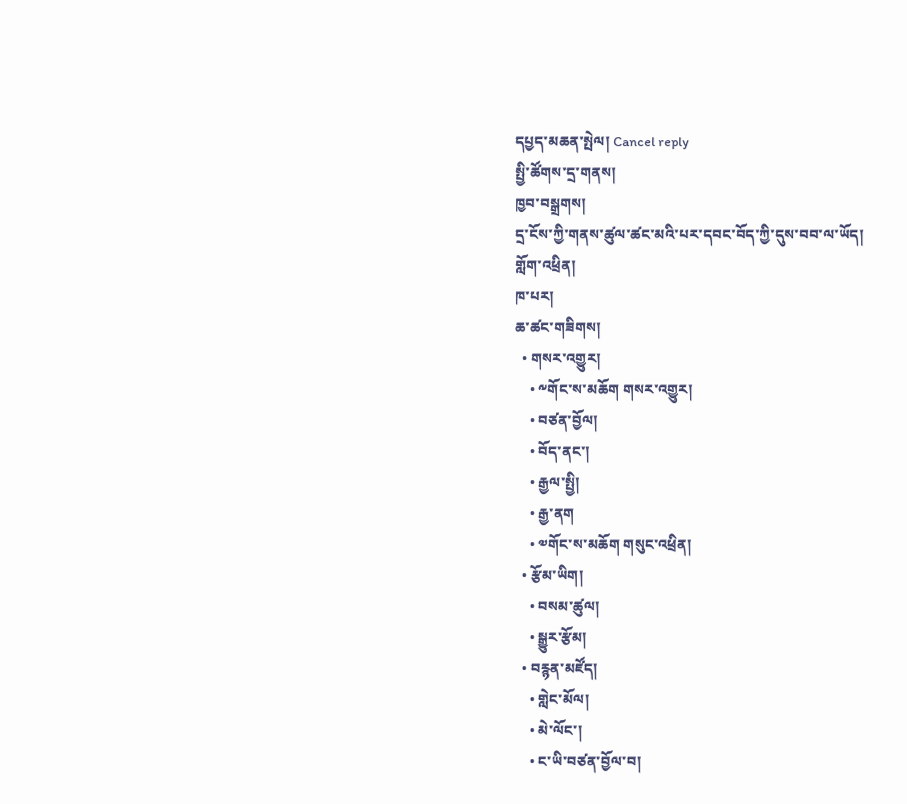དཔྱད་མཆན་སྤེལ། Cancel reply
སྤྱི་ཚོགས་དྲ་གནས།
ཁྱབ་བསྒྲགས།
དྲ་ངོས་ཀྱི་གནས་ཚུལ་ཚང་མའི་པར་དབང་བོད་ཀྱི་དུས་བབ་ལ་ཡོད།
གློག་འཕྲིན།
ཁ་པར།
ཆ་ཚང་གཟིགས།
  • གསར་འགྱུར།
    • ༸གོང་ས་མཆོག གསར་འགྱུར།
    • བཙན་བྱོལ།
    • བོད་ནང་།
    • རྒྱལ་སྤྱི།
    • རྒྱ་ནག
    • ༧གོང་ས་མཆོག གསུང་འཕྲིན།
  • རྩོམ་ཡིག།
    • བསམ་ཚུལ།
    • སྒྱུར་རྩོམ།
  • བརྙན་མཛོད།
    • གླེང་མོལ།
    • མེ་ལོང་།
    • ང་ཡི་བཙན་བྱོལ་བ།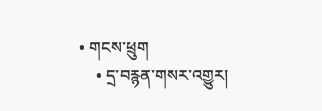• གངས་ཕྲུག
    • དྲ་བརྙན་གསར་འགྱུར།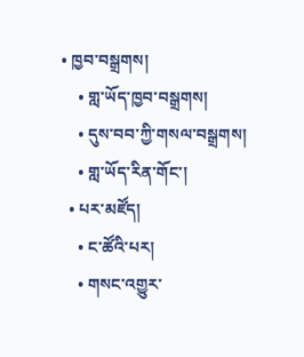• ཁྱབ་བསྒྲགས།
    • གླ་ཡོད་ཁྱབ་བསྒྲགས།
    • དུས་བབ་ཀྱི་གསལ་བསྒྲགས།
    • གླ་ཡོད་རིན་གོང་།
  • པར་མཛོད།
    • ང་ཚོའི་པར།
    • གསང་འགྱུར་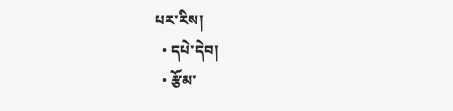པར་རིས།
  • དཔེ་དེབ།
  • རྩོམ་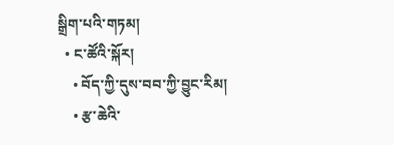སྒྲིག་པའི་གཏམ།
  • ང་ཚོའི་སྐོར།
    • བོད་ཀྱི་དུས་བབ་ཀྱི་བྱུང་རིམ།
    • རྩ་ཆེའི་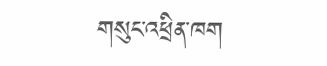གསུང་འཕྲིན་ཁག